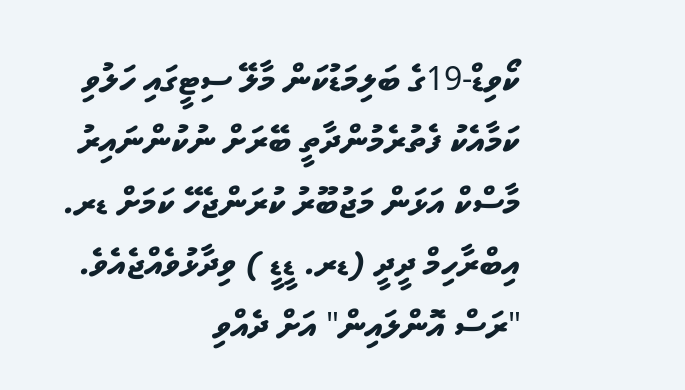ކޯވިޑް-19ގެ ބަލިމަޑުކަން މާލޭ ސިޓީގައި ހަލުވި ކަމާއެކު ފެތުރެމުންދާތީ ބޭރަށް ނުކުންނައިރު މާސްކް އަޅަން މަޖުބޫރު ކުރަންޖެހޭ ކަމަށް ޑރ. އިބްރާހިމް ދީދީ (ޑރ. ޑީޑީ ) ވިދާޅުވެއްޖެއެވެ.
"ރަސް އޮންލައިން" އަށް ދެއްވި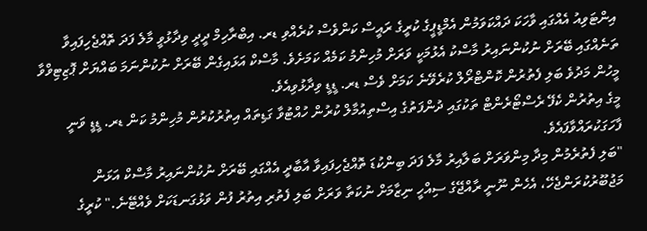އިންޓަވިއު އެއްގައި ވާހަކަ ދައްކަވަމުން އެމްޑީޕީގެ ކުރީގެ ރައީސް ކަންވެސް ކުރެއްވި ޑރ. އިބްރާހިމް ދީދީ ވިދާޅުވީ މާލެ ފަދަ ތޮއްޖެހިފައިވާ ތަނެއްގައި ބޭރަށް ނުކުންނައިރު މާސްކު އެޅުމަކީ ވަރަށް މުހިންމު ކަމެއް ކަމަށެވެ. މާސްކް އަޅައިގެން ބޭރަށް ނުކުންނަމަ ބައްޔަށް ޕޮޒިޓިވްވާ މީހުން މަދުވެ ބަލި ފެތުރުން ކޮންޓްރޯލް ކުރެވޭނެ ކަމަށް ވެސް ޑރ. ޑީޑީ ވިދާޅުވިއެވެ.
މީގެ އިތުރުން ކެފޭ ރެސްޓޯރެންޓް ތަކުގައި ދުންފަތުގެ އިސްތިއުމާލް ކުރުން ހުއްޓުވާ ގަޑިތައް އިތުރުކުރުން މުހިންމު ކަން ޑރ. ޑީޑީ ވަނީ ފާހަގަކުރައްވާފައެވެ.
"ބަލި ފެތުރެމުން މިދާ މިންވަރަށް ބަލާއިރު މާލެ ފަދަ ބިންކުޑަ ތޮއްޖެހިފައިވާ އާބާދީ އެއްގައި ބޭރަށް ނުކުންނައިރު މާސްކް އަޅަން މަޖުބޫރުކުރަންޖެހޭ، އެހެން ނޫނީ ރާއްޖޭގެ ސިއްހީ ނިޒާމަށް ނުކަތާ ވަރަށް ބަލި ފެތުރި އިތުރު ފުން ވަޅުގަނޑަކަށް ވެއްޓޭނެ." ކުރީގެ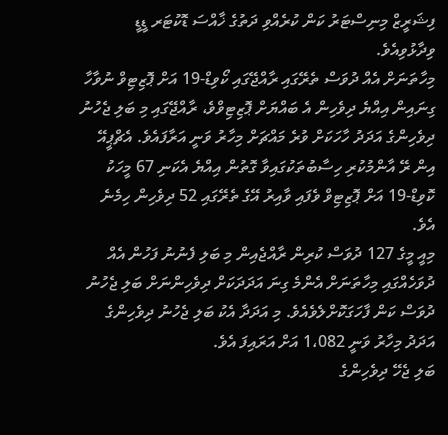ފިޝަރީޒް މިނިސްޓަރު ކަން ކުރެއްވި ދަތުގެ ޚާއްސަ ޑޮކުޓަރ ޑީޑީ ވިދާޅުވިއެވެ.
މިހާތަނަށް އެއް ދުވަސް ތެރޭގައި ރާއްޖޭގައި ކޯވިޑް-19 އަށް ޕޮޒިޓިވް ނުވާހާ ގިނައިން އިއްޔެ ދިވެހިން އެ ބައްޔަށް ޕޮޒިޓިވްވެ، ރާއްޖޭގައި މި ބަލި ޖެހުނު ދިވެހިންގެ އަދަދު ހާހަކަށް ވުރެ މައްޗަށް މިހާރު ވަނީ އަރާފައެވެ. އެޗްޕީއޭ އިން ރޭ އާންމުކުރި ހިސާބުތަކުގައިވާ ގޮތުން އިއްޔެ އެކަނި 67 މީހަކު ކޮވިޑް-19 އަށް ޕޮޒިޓިވް ވެފައި ވާއިރު އޭގެ ތެރޭގައި 52 ދިވެހިން ހިމެނެ އެވެ.
މިއީ މީގެ 127 ދުވަސް ކުރިން ރާއްޖެއިން މި ބަލި ފެނުނު ފަހުން އެއް ދުވަހެއްގައި މިހާތަނަށް އެންމެ ގިނަ އަދަދަކަށް ދިވެހިންނަށް ބަލި ޖެހުނު ދުވަސް ކަން ފާހަގަކޮށްލެވެއެވެ. މި އަދަދާ އެކު ބަލި ޖެހުނު ދިވެހިންގެ އަދަދު މިހާރު ވަނީ 1،082 އަށް އަރައިފަ އެވެ.
ބަލި ޖެހޭ ދިވެހިންގެ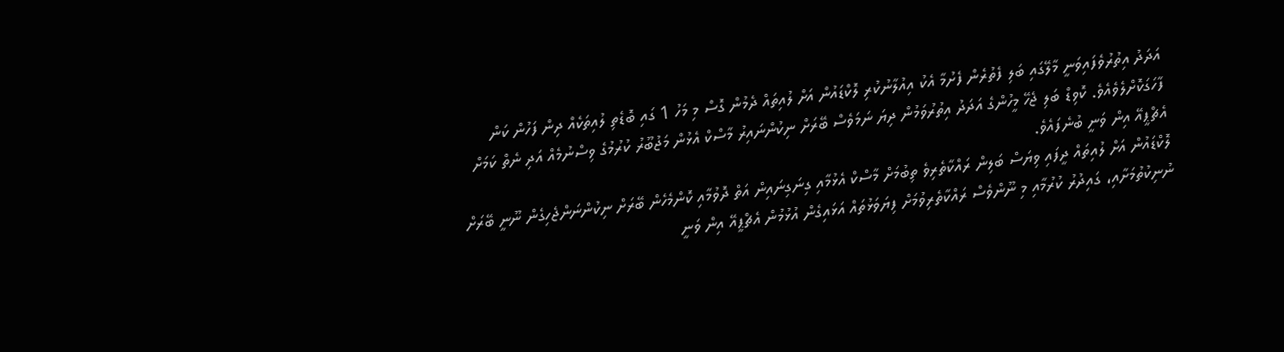އަދަދު އިތުރުވެފައިވަނީ މާލޭގައި ބަލި ފެތުރެން ފެށުމާ އެކު އިއުލާނުކުރި ލޮކްޑައުން އަށް ލުއިތައް ދެމުން ގޮސް މި މަހު 1 ގައި ބޮޑެތި ލުއިތަކެއް ދިން ފަހުން ކަން ފާހަގަކޮށްލެވެއެވެ. ކޮވިޑް ބަލި ޖެހޭ މީހުންގެ އަދަދު އިތުރުވަމުން ދިޔަ ނަމަވެސް ބޭރަށް ނިކުންނައިރު މާސްކް އެޅުން މަޖުބޫރު ކުރުމުގެ ވިސްނުމެއް އަދި ނެތް ކަމަށް އެޗްޕީއޭ އިން ވަނީ ބުނެފައެވެ.
ލޮކްޑައުން އަށް ލުއިތައް ދީފައި ވިޔަސް ބަލިން ރައްކާތެރިވެ ތިބުމަށް މާސްކް އެޅުމާއި ގިނަގިނައިން އަތް ދޮވުމާއި ކޮންމެހެން ބޭރަށް ނިކުންނަންޖެހިގެން ނޫނީ ބޭރަށް ނުނިކުތުމަށާއި، ގައިދުރު ކުރުމާއި މި ނޫންވެސް ރައްކާތެރިވުމަށް ފިޔަވަޅުތައް އަޅައިގެން އުޅުމުން އެޗްޕީއޭ އިން ވަނީ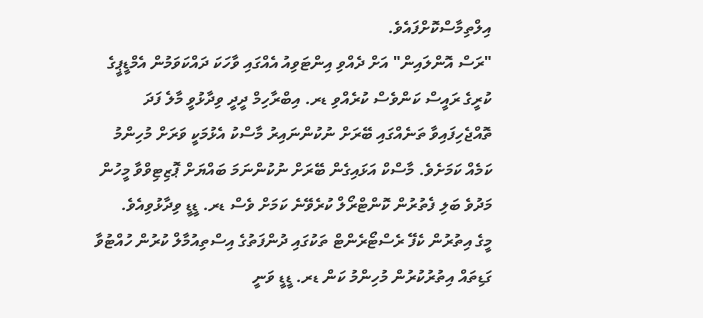އިލްތިމާސްކޮށްފައެވެ.
"ރަސް އޮންލައިން" އަށް ދެއްވި އިންޓަވިއު އެއްގައި ވާހަކަ ދައްކަވަމުން އެމްޑީޕީގެ ކުރީގެ ރައީސް ކަންވެސް ކުރެއްވި ޑރ. އިބްރާހިމް ދީދީ ވިދާޅުވީ މާލެ ފަދަ ތޮއްޖެހިފައިވާ ތަނެއްގައި ބޭރަށް ނުކުންނައިރު މާސްކު އެޅުމަކީ ވަރަށް މުހިންމު ކަމެއް ކަމަށެވެ. މާސްކް އަޅައިގެން ބޭރަށް ނުކުންނަމަ ބައްޔަށް ޕޮޒިޓިވްވާ މީހުން މަދުވެ ބަލި ފެތުރުން ކޮންޓްރޯލް ކުރެވޭނެ ކަމަށް ވެސް ޑރ. ޑީޑީ ވިދާޅުވިއެވެ.
މީގެ އިތުރުން ކެފޭ ރެސްޓޯރެންޓް ތަކުގައި ދުންފަތުގެ އިސްތިއުމާލް ކުރުން ހުއްޓުވާ ގަޑިތައް އިތުރުކުރުން މުހިންމު ކަން ޑރ. ޑީޑީ ވަނީ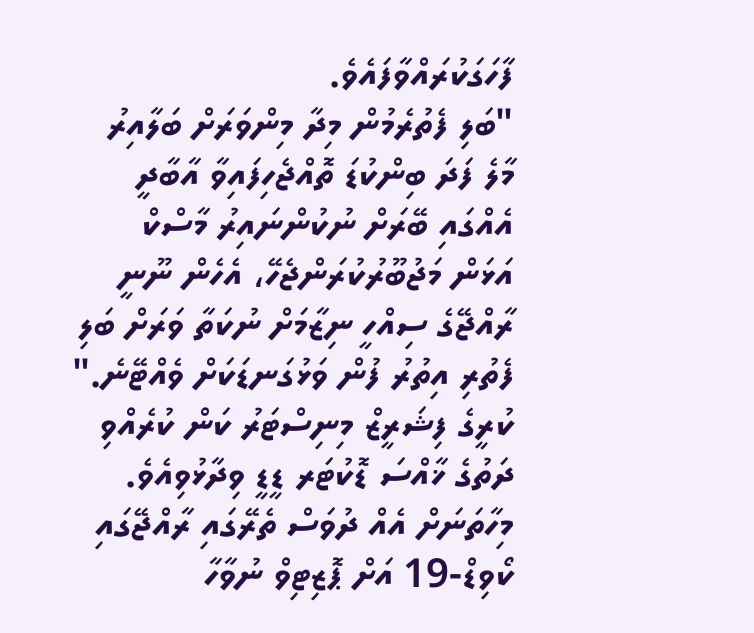ފާހަގަކުރައްވާފައެވެ.
"ބަލި ފެތުރެމުން މިދާ މިންވަރަށް ބަލާއިރު މާލެ ފަދަ ބިންކުޑަ ތޮއްޖެހިފައިވާ އާބާދީ އެއްގައި ބޭރަށް ނުކުންނައިރު މާސްކް އަޅަން މަޖުބޫރުކުރަންޖެހޭ، އެހެން ނޫނީ ރާއްޖޭގެ ސިއްހީ ނިޒާމަށް ނުކަތާ ވަރަށް ބަލި ފެތުރި އިތުރު ފުން ވަޅުގަނޑަކަށް ވެއްޓޭނެ." ކުރީގެ ފިޝަރީޒް މިނިސްޓަރު ކަން ކުރެއްވި ދަތުގެ ޚާއްސަ ޑޮކުޓަރ ޑީޑީ ވިދާޅުވިއެވެ.
މިހާތަނަށް އެއް ދުވަސް ތެރޭގައި ރާއްޖޭގައި ކޯވިޑް-19 އަށް ޕޮޒިޓިވް ނުވާހާ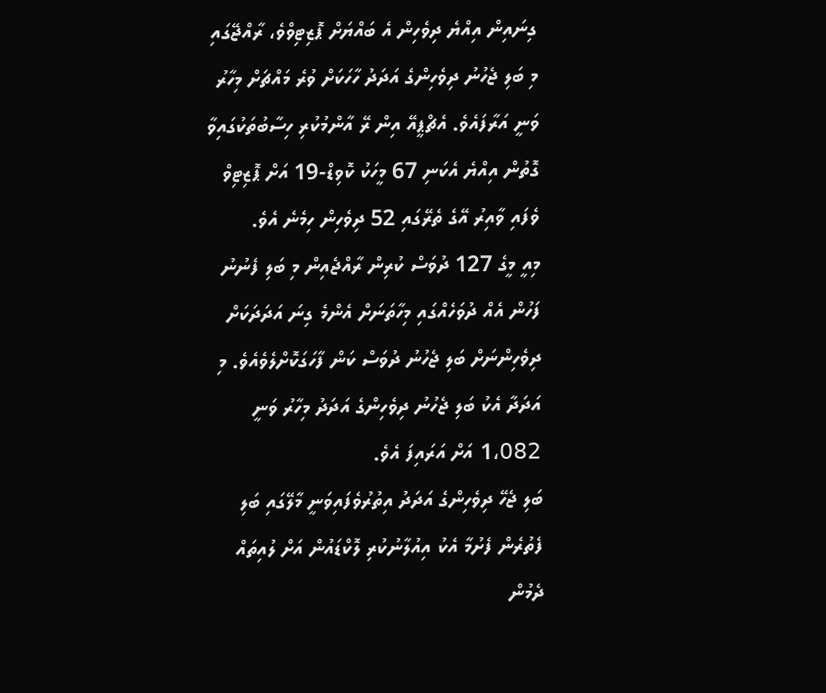ގިނައިން އިއްޔެ ދިވެހިން އެ ބައްޔަށް ޕޮޒިޓިވްވެ، ރާއްޖޭގައި މި ބަލި ޖެހުނު ދިވެހިންގެ އަދަދު ހާހަކަށް ވުރެ މައްޗަށް މިހާރު ވަނީ އަރާފައެވެ. އެޗްޕީއޭ އިން ރޭ އާންމުކުރި ހިސާބުތަކުގައިވާ ގޮތުން އިއްޔެ އެކަނި 67 މީހަކު ކޮވިޑް-19 އަށް ޕޮޒިޓިވް ވެފައި ވާއިރު އޭގެ ތެރޭގައި 52 ދިވެހިން ހިމެނެ އެވެ.
މިއީ މީގެ 127 ދުވަސް ކުރިން ރާއްޖެއިން މި ބަލި ފެނުނު ފަހުން އެއް ދުވަހެއްގައި މިހާތަނަށް އެންމެ ގިނަ އަދަދަކަށް ދިވެހިންނަށް ބަލި ޖެހުނު ދުވަސް ކަން ފާހަގަކޮށްލެވެއެވެ. މި އަދަދާ އެކު ބަލި ޖެހުނު ދިވެހިންގެ އަދަދު މިހާރު ވަނީ 1،082 އަށް އަރައިފަ އެވެ.
ބަލި ޖެހޭ ދިވެހިންގެ އަދަދު އިތުރުވެފައިވަނީ މާލޭގައި ބަލި ފެތުރެން ފެށުމާ އެކު އިއުލާނުކުރި ލޮކްޑައުން އަށް ލުއިތައް ދެމުން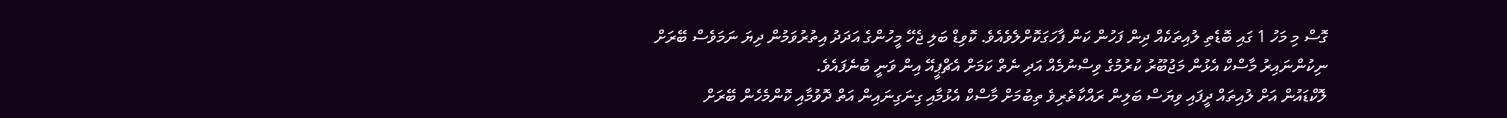ގޮސް މި މަހު 1 ގައި ބޮޑެތި ލުއިތަކެއް ދިން ފަހުން ކަން ފާހަގަކޮށްލެވެއެވެ. ކޮވިޑް ބަލި ޖެހޭ މީހުންގެ އަދަދު އިތުރުވަމުން ދިޔަ ނަމަވެސް ބޭރަށް ނިކުންނައިރު މާސްކް އެޅުން މަޖުބޫރު ކުރުމުގެ ވިސްނުމެއް އަދި ނެތް ކަމަށް އެޗްޕީއޭ އިން ވަނީ ބުނެފައެވެ.
ލޮކްޑައުން އަށް ލުއިތައް ދީފައި ވިޔަސް ބަލިން ރައްކާތެރިވެ ތިބުމަށް މާސްކް އެޅުމާއި ގިނަގިނައިން އަތް ދޮވުމާއި ކޮންމެހެން ބޭރަށް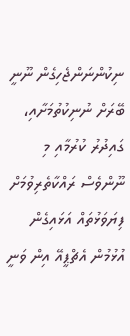ނިކުންނަންޖެހިގެން ނޫނީ ބޭރަށް ނުނިކުތުމަށާއި، ގައިދުރު ކުރުމާއި މި ނޫންވެސް ރައްކާތެރިވުމަށް ފިޔަވަޅުތައް އަޅައިގެން އުޅުމުން އެޗްޕީއޭ އިން ވަނީ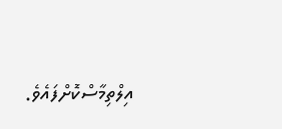އިލްތިމާސްކޮށްފައެވެ.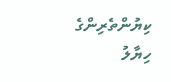ކިޔުންތެރިންގެ ހިޔާލު